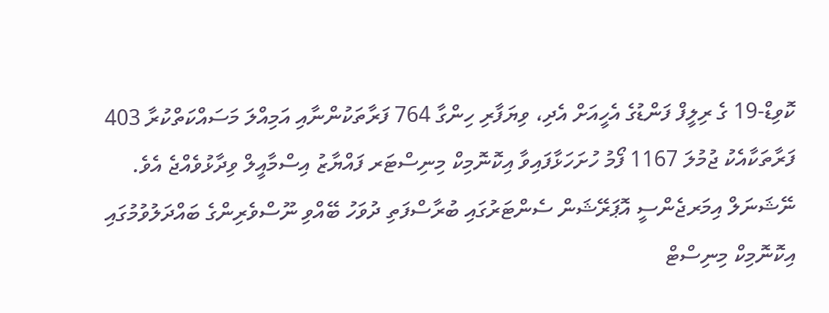ކޮވިޑް-19 ގެ ރިލީފް ފަންޑުގެ އެހީއަށް އެދި، ވިޔަފާރި ހިންގާ 764 ފަރާތަކުންނާއި އަމިއްލަ މަސައްކަތްކުރާ 403 ފަރާތަކާއެކު ޖުމުލަ 1167 ފޯމު ހުށަހަޅާފައިވާ އިކޮނޮމިކް މިނިސްޓަރ ފައްޔާޒު އިސްމާއީލް ވިދާޅުވެއްޖެ އެވެ.
ނޭޝަނަލް އިމަރޖެންސީ އޮޕަރޭޝަން ސެންޓަރުގައި ބުރާސްފަތި ދުވަހު ބޭއްވި ނޫސްވެރިންގެ ބައްދަލުވުމުގައި އިކޮނޮމިކް މިނިސްޓް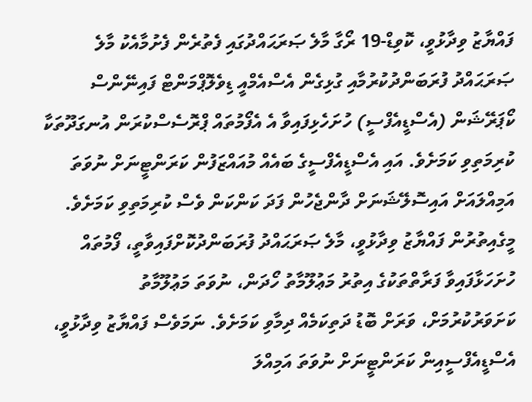ފައްޔާޒު ވިދާޅުވީ، ކޮވިޑް-19 ރޯގާ މާލެ ޞަރަޙައްދުގައި ފެތުރެން ފެށުމާއެކު މާލެ ޞަރަޙައްދު ފުރަބަންދުކުރުމާއި ގުޅިގެން އެސްއެމްއީ ޑިވެލޮޕްމަންޓް ފައިނޭންސް ކޯޕަރޭޝަން (އެސްޑީއެފްސީ) ހުށަހެޅިފައިވާ އެ އެފޯމުތައް ޕްރޮސެސްކުރަން އުނގަދޫތަކާ ކުރިމަތިވި ކަމަށެވެ. އައި އެސްޑީއެފްސީގެ ބައެއް މުއައްޒަފުން ކަރަންޓީނަށް ނުވަތަ އަމިއްލައަށް އައިސޮލޭޝަނަށް ދާންޖެހުން ފަދަ ކަންކަން ވެސް ކުރިމަތިވި ކަމަށެވެ.
މީގެއިތުރުން ފައްޔާޒު ވިދާޅުވީ، މާލެ ޞަރަޙައްދު ފުރަބަންދުކޮށްފައިވާތީ، ފޯމުތައް ހުށަހަޅާފައިވާ ފަރާތްތަކުގެ އިތުރު މަޢުލޫމާތު ހޯދަން، ނުވަތަ މަޢުލޫމާތު ކަށަވަރުކުރުމަށް، ވަރަށް ބޮޑު ދަތިކަމެއް ދިމާވި ކަމަށެވެ. ނަމަވެސް ފައްޔާޒު ވިދާޅުވީ، އެސްޑީއެފްސީއިން ކަރަންޓީނަށް ނުވަތަ އަމިއްލަ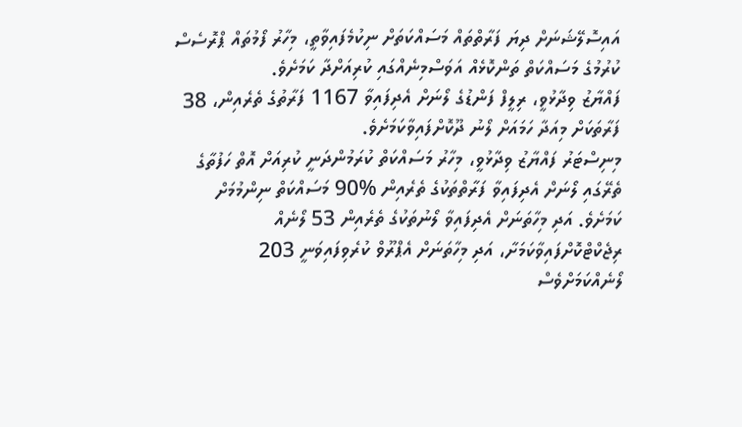އައިސޮލޭޝަނަށް ދިޔަ ފަރާތްތައް މަސައްކަތަށް ނިކުމެފައިވާތީ، މިހާރު ފޯމުތައް ޕްރޮސެސް ކުރުމުގެ މަސައްކަތް ތަންކޮޅެއް އަވަސްމިނެއްގައި ކުރިއަށްދާ ކަމަށެވެ.
ފައްޔާޒު ވިދާޅުވީ، ރިލީފް ފަންޑުގެ ލޯނަށް އެދިފައިވާ 1167 ފަރާތުގެ ތެރެއިން، 38 ފަރާތަކަށް މިއަދާ ހަމައަށް ލޯނު ދޫކޮށްފައިވާކަމަށެވެ.
މިނިސްޓަރު ފައްޔާޒު ވިދާޅުވީ، މިހާރު މަސައްކަތް ކުރަމުންދަނީ ކުރިއަށް އޮތް ހަފުތާގެ ތެރޭގައި ލޯނަށް އެދިފައިވާ ފަރާތްތަކުގެ ތެރެއިން %90 މަސައްކަތް ނިންމުމަށް ކަމަށެވެ. އަދި މިހާތަނަށް އެދިފައިވާ ލޯނުތަކުގެ ތެރެއިން 53 ލޯނެއް ރިޖެކްޓްކޮށްފައިވާކަމަށާ، އަދި މިހާތަނަށް އެޕްރޫވް ކުރެވިފައިވަނީ 203 ލޯނެއްކަމަށްވެސް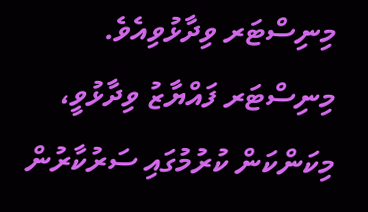މިނިސްޓަރ ވިދާޅުވިއެވެ.
މިނިސްޓަރ ފައްޔާޒު ވިދާޅުވީ، މިކަންކަން ކުރުމުގައި ސަރުކާރުން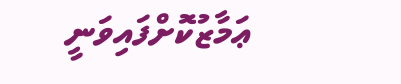ޢަމާޒުކޮށްފައިވަނީ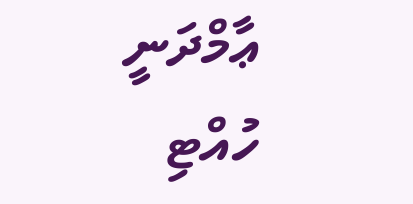ޢާމްދަނީ ހުއްޓި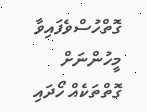ގޮތްހުސްވެފައިވާ މީހުންނަށް ގޮތްތަކެއް ހޯދައި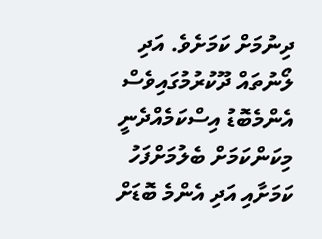ދިނުމަށް ކަމަށެވެ. އަދި ލޯނުތައް ދޫކުރުމުގައިވެސް އެންމެބޮޑު އިސްކަމެއްދެނީ މިކަންކަމަށް ބެލުމަށްފަހު ކަމަށާއި އަދި އެންމެ ބޮޑަށް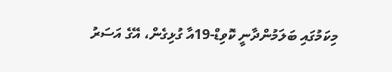މިކަމުގައި ބަލަމުންދާނީ ކޮވިޑް-19އާ ގުޅިގެން، އޭގެ އަސަރު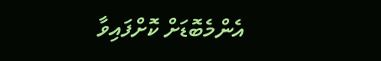އެންމެބޮޑަށް ކޮށްފައިވާ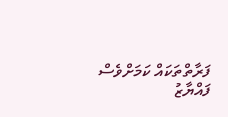ފަރާތްތަކައް ކަމަށްވެސް ފައްޔާޒު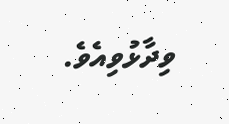ވިދާޅުވިއެވެ.